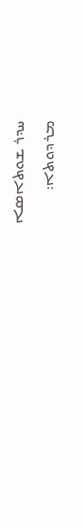ܚܕܪ ܫܘܬܐܣܐ
ܡܪܕܘܬܐ: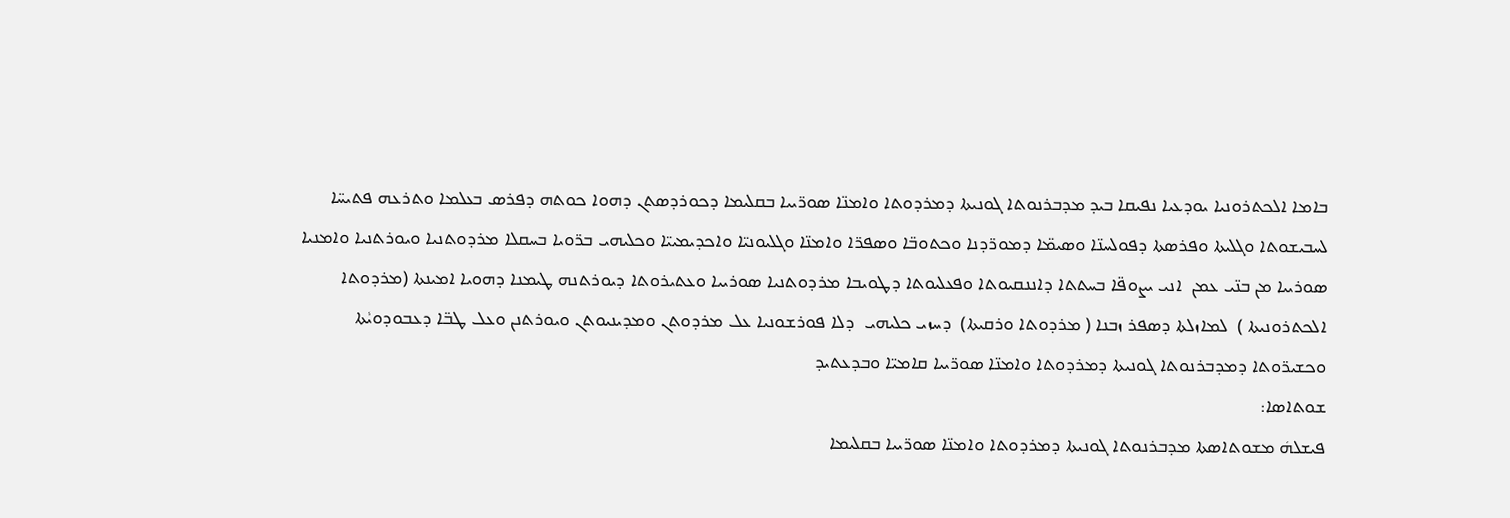ܒܐܡܐ ܐܠܟܬܪܘܢܝܐ ܝܘܕܥܝܐ ܢܦܝܩܐ ܒܝܕ ܡܕܒܪܢܘܬܐ ܓܘܢܝܬܐ ܕܡܪܕܘܬܐ ܘܐܡܢ̈ܐ ܣܘܪ̈ܝܝܐ ܒܩܠܝܡܐ ܕܟܘܪܕܣܬܢ ܕܗܘܐ ܟܘܬܗ ܕܦܪܣ ܒܥܠܡܐ ܘܬܪܥܗ ܦܬܝܚ̈ܐ ܠܚܒܝܫܘܬܐ ܘܓܠܝܬܐ ܘܦܪܣܬܐ ܕܦܘܠܚܢ̈ܐ ܘܣܝܡ̈ܐ ܕܡܘܪ̈ܕܢܐ ܘܟܬܘܒ̈ܐ ܘܣܦܪ̈ܐ ܘܐܡܢ̈ܐ ܘܓܠܝܘܢܝ̈ܐ ܘܐܟܕܝܡܝܝ̈ܐ ܘܟܠܝܗܝ ܒܪ̈ܘܝܐ ܒܚܩܠܐ ܡܪܕܘܬܢܝܐ ܘܝܘܪܬܢܝܐ ܘܐܡܢܝܐ ܣܘܪܝܝܐ ܡܢ ܒܢ̈ܝ ܥܡܢ  ܐܢܝ ܝܨܘܦ̈ܐ ܒܚܬܬܐ ܕܐܢܢܩܝܘܬܐ ܘܦܥܠܝܘܬܐ ܕܛܘܝܒܐ ܡܪܕܘܬܢܝܐ ܣܘܪܝܝܐ ܘܥܬܝܪܘܬܐ ܕܝܘܪܬܢܗ ܛܝܡܢܐ ܕܗܘܝܐ ܐܡܝܢܬܐ (ܡܪܕܘܬܐ ܐܠܟܬܪܘܢܝܬܐ )  ܠܡܐܙܠܬܐ ܕܣܦܪ ܙܒܢܐ ( ܡܪܕܘܬܐ ܘܪܩܝܬܐ)  ܕܚܙܝ ܟܠܝܗܝ  ܕܠܐ ܦܘܪܫܘܢܝܐ ܥܠ ܡܪܕܘܬܢ ܘܡܕܝܢܝܘܬܢ ܘܝܘܪܬܢܢ ܘܥܠ ܛܒ̈ܐ ܕܥܒܘܕܘܝܵܬܐ ܘܟܫܝܪ̈ܘܬܐ ܕܡܕܒܪܢܘܬܐ ܓܘܢܝܬܐ ܕܡܪܕܘܬܐ ܘܐܡܢ̈ܐ ܣܘܪ̈ܝܝܐ ܩܐܡܝ̈ܐ ܘܒܕܥܬܝܕ
ܫܘܬܐܣܐ:
ܦܝܫܠܗܿ ܡܫܘܬܐܣܬܐ ܡܕܒܪܢܘܬܐ ܓܘܢܝܬܐ ܕܡܪܕܘܬܐ ܘܐܡܢ̈ܐ ܣܘܪ̈ܝܝܐ ܒܩܠܝܡܐ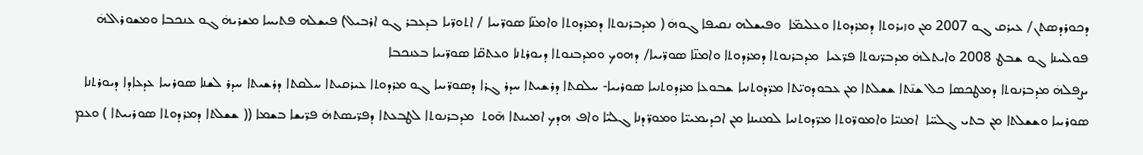ܕܟܘܪܕܣܬܢ/ ܥܝܪܩ ܓܘ 2007 ܡܢ ܘܙܝܪܘܬܐ ܕܡܪܕܘܬܐ ܘܥܠܝܡ̈ܐ  ܘܦܝܫܠܗ ܢܩܝܦܐ ܓܘܗܿ ( ܡܕܒܪܢܘܬܐ ܕܡܪܕܘܬܐ ܘܐܡܢ̈ܐ ܣܘܪ̈ܝܝܐ / ܐܬܘܪ̈ܝܐ ܒܕܥܒܪ ܓܘ ܐܪܒܝܠ) ܦܝܫܠܗ ܦܬܝܚܐ ܡܫܪܝܗܿ ܓܘ ܥܢܟܒܐ ܘܡܫܘܪܐܠܗܿ ܦܘܠܚܢܐ ܓܘ ܫܒܛ 2008 ܘܐܝܬܠܗܿ ܡܕܒܪ̈ܢܘܬܐ ܦܪ̈ܥܝܐ  ܡܕܒܪܢܘܬܐ ܕܡܪܕܘܬܐ ܘܐܡܢ̈ܐ ܣܘܪ̈ܝܝܐ/ ܕܗܘܟ ܘܡܕܒܢܘܬܐ ܕܝܘܪܬܢܐ ܘܥܬܩ̈ܐ ܣܘܪ̈ܝܝܐ ܒܥܢܟܒܐ
ܝܨܦܠܗܿ ܡܕܒܪܢܘܬܐ ܕܡܛܟܣܐ ܟܠ ܫܢ̄ܬܐ ܫܫܠܬܐ ܡܢ ܥܒܘܕܘܝ̈ܬܐ ܡܪ̈ܕܘܬܢܝܐ ܫܒܘܥܐ ܡܪܕܘܬܢܝܐ ܣܘܪܝܝܐ- ܚܠܩܬܐ ܕܪܫܝܬܐ ܚܕܪ ܓܪܐ ܕܣܘܪ̈ܝܝܐ ܓܘ ܡܪܕܘܬܐ ܥܝܪܩܝܬܐ ܚܠܩܬܐ ܕܪܫܝܬܐ ܚܕܪ ܠܫܢܐ ܣܘܪܝܝܐ ܥܕܥܐܕܐ ܕܝܘܪܬܢܐ ܣܘܪܝܝܐ ܘܫܫܠܬܐ ܡܢ ܒܬܝ ܓܠܚ̈ܐ  ܐܡܢܝ̈ܐ ܘܐܡܘܪ̈ܘܬܐ ܡܪ̈ܕܘܬܢܝܐ ܠܡܢܝܢܐ ܡܢ ܐܟܕܝܡܝܝ̈ܐ ܘܡܘܪ̈ܕܢܐ ܓܠܝ̈ܐ ܘܐܦ ܗܕܟ ܐܡܝܢܬܐ ܗ̄ܘܬ  ܡܕܒܪܢܘܬܐ ܠܛܒܥܬܐ ܕܦܪ̈ܝܣܬܗܿ ܦܪ̈ܝܫܐ ܒܫܡܐ (( ܫܫܠܬܐ ܕܡܪܕܘܬܐ ܣܘܪܝܝܬܐ ) ܘܥܡ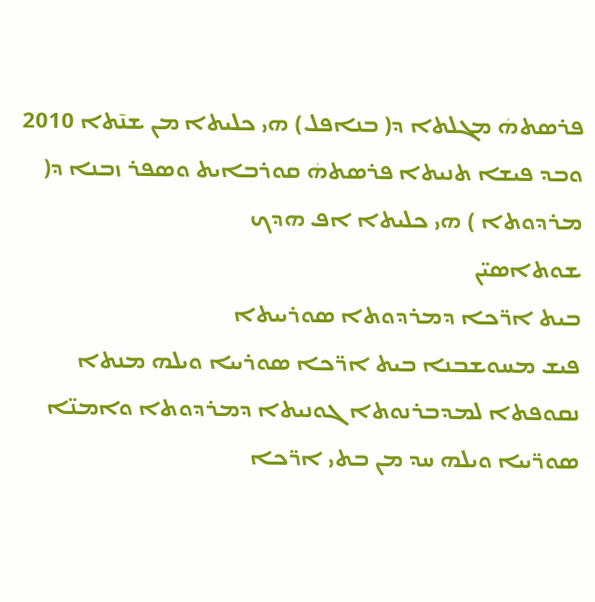ܦܪܣܬܗܿ ܡܓܠܬܐ ܕ( ܒܢܐܦܠ) ܗܝ ܟܠܝܬܐ ܡܢ ܫܢ̄ܬܐ 2010 ܘܒܕ ܦܝܫܐ ܬܢܝܬܐ ܦܪܣܬܗܿ ܩܘܪܒܐܝܬ ܘܣܦܪ ܙܒܢܐ ܕ( ܡܪܕܘܬܐ ) ܗܝ ܟܠܝܬܐ ܐܦ ܗܕܟ
ܫܘܬܐܣܝ̈ܢ
ܒܝܬ ܐܪ̈ܟܐ ܕܡܪܕܘܬܐ ܣܘܪܝܝܬܐ
ܦܝܫ ܡܚܘܫܒܢܐ ܒܝܬ ܐܪ̈ܟܐ ܣܘܪܝܝܐ ܘܝܠܗ ܡܢܬܐ ܢܩܘܦܬܐ ܠܡܕܒܪܢܘܬܐ ܓܘܢܝܬܐ ܕܡܪܕܘܬܐ ܘܐܡܢ̈ܐ ܣܘܪ̈ܝܝܐ ܘܝܠܗ ܚܕ ܡܢ ܒܬܝ ܐܪ̈ܟܐ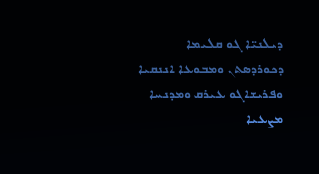ܕܝܠܢܝ̈ܐ ܓܘ ܩܠܝܡܐ ܕܟܘܪܕܣܬܢ ܘܡܒܘܥܐ ܐܢܢܩܝܐ ܘܦܪܝܫܐܓܘ ܥܝܪܩ ܘܡܕܢܚܐ ܡܨܥܝܐ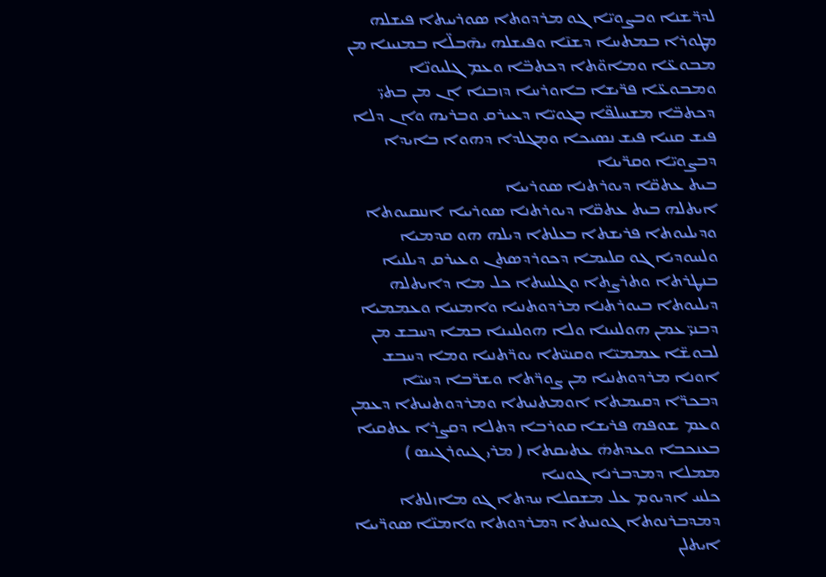ܠܕܪ̈ܫܢܐ ܘܒܨܘܝ̈ܐ ܓܘ ܡܪܕܘܬܐ ܣܘܪܝܝܬܐ ܦܝܫܠܗ ܡܛܘܪܐ ܒܡܬܚܐ ܕܫܢ̄ܐ ܘܦܝܫܠܗ ܝܗ̄ܒܠ̈ܐ ܒܡܢܝܢܐ ܡܢ ܡܒܘܥ̈ܐ ܘܡܐܘ̈ܬܐ ܕܟܬܒ̈ܐ ܘܥܡ ܓܠܝܘܢ̈ܐ ܘܡܒܘܥ̈ܐ ܦܪ̈ܝܫܐ ܒܐܘܪܚܐ ܕܙܒܢܐ ܐܢ ܡܢ ܒܬܝ̈ ܕܟܬܒ̈ܐ ܡܫܚܠܦ̈ܐ ܒܓܘܝ̈ܐ ܕܥܝܪܩ ܘܒܪܝܗ ܘܐܢ ܕܠܐ ܦܝܫ ܩܢܝܐ ܦܝܫ ܢܣܝܟܐ ܘܡܓܠܕܐ ܕܗܘܐ ܒܐܝܕܐ ܕܒܨܘܝ̈ܐ ܘܩܪ̈ܝܢܐ
ܒܝܬ ܥܬܩ̈ܐ ܕܝܘܪܬܢܐ ܣܘܪܝܝܐ
ܐܝܬܠܗ ܒܝܬ ܥܬܩ̈ܐ ܕܝܘܪܬܢܐ ܣܘܪܝܝܐ ܐܢܢܩܝܘܬܐ ܘܕܝܠܝܘܬܐ ܦܪܝܫܬܐ ܒܥܠܬܐ ܕܝܠܗ ܗܘ ܩܕܡܝܐ ܘܠܚܘܕܝܐ ܓܘ ܩܠܝܡܐ ܕܟܘܪܕܣܬܢ ܘܥܝܪܩ ܕܝܠܢܝܐ ܒܢܛܪܬܐ ܘܬܪܨܬܐ ܘܓܠܚܬܐ ܟܠ ܡܐ ܕܐܝܬܠܗ ܕܝܠܝܘܬܐ ܒܝܘܪܬܢܐ ܡܪܕܘܬܢܝܐ ܘܐܡܢܝܐ ܘܥܡܡܝܐ ܕܒܢܝ̈ ܥܡܢ ܗܘܠܢܝܢܐ ܘܠܐ ܗܘܠܢܝܢܐ ܒܡܐ ܕܚܒܫ ܡܢ ܠܒܘܫ̈ܐ ܥܡܡܝ̈ܐ ܘܩܢܝ̈ܬܐ ܝܘܪ̈ܬܢܝܐ ܘܡܐ ܕܚܒܫ ܐܘܢܐ ܡܪܕܘܬܢܝܐ ܡܢ ܨܘܪ̈ܬܐ ܘܫܪ̈ܒܐ ܕܚܝ̈ܐ ܕܒܟܪ̈ܐ ܕܩܝܡܬܐ ܐܘܡܬܢܝܬܐ ܘܡܪܕܘܬܢܝܬܐ ܕܥܡܢ ܘܥܡ ܫܘܦܗ ܦܪܝܫܐ ܩܘܪܒܐ ܕܬܠܐ ܕܩܨܪܐ ܥܬܩܝܐ ܒܥܢܟܒܐ ܘܥܕܬܗܿ ܥܬܝܩܬܐ ( ܡܪܝ ܓܝܘܪܓܝܣ )
ܡܡܠܐ ܕܡܕܒܪܢܐ ܓܘܢܝܐ
ܟܠܚ ܐܕܝܘܡ ܥܠ ܡܫܩܠܐ ܚܕܬܐ ܓܘ ܡܐܙܠܬܐ ܕܡܕܒܪܢܘܬܐ ܓܘܢܝܬܐ ܕܡܪܕܘܬܐ ܘܐܡܢ̈ܐ ܣܘܪ̈ܝܝܐ ܐܝܬܠܢ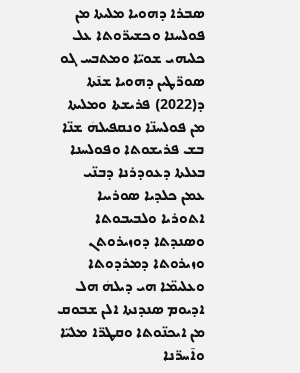ܣܒܪܐ ܕܗܘܝܐ ܡܠܝܬܐ ܡܢ ܦܘܠܚܢܐ ܘܟܫܝܪ̈ܘܬܐ ܥܠ ܟܠܝܗܝ ܫܘܝ̈ܐ ܘܡܬܒܚ ܓܘ ܣܘܪ̈ܛܝܢ ܕܗܘܝܐ ܫܢ̄ܬܐ ܕ(2022) ܦܪܝܫܬܐ ܘܡܠܝܬܐ ܡܢ ܦܘܠܚܢ̈ܐ ܘܢܩܦܝܠܗܿ ܫܢ̈ܐ ܒܫ ܦܪܝܫܘܬܐ ܘܦܘܠܚܢܐ ܒܥܠܬܐ ܕܥܘܕܪܢܐ ܕܒܢ̈ܝ ܥܡܢ ܟܠܕܝܐ ܣܘܪܝܝܐ ܐܬܘܪܝܐ ܘܠܒܝܒܘܬܐ ܘܣܢܕܬܐ ܕܘܙܝܪܘܬܢ ܘܙܝܪܘܬܐ ܕܡܪܕܘܬܐ ܘܥܠܝܡ̈ܐ ܗܝ ܕܝܠܗܿ ܗܠ ܐܕܝܘܡ ܣܢܕܢܬܐ ܐܠܢ ܫܒܘܩ ܡܢ ܐܝܟܢ̈ܘܬܐ ܘܩܛܪ̈ܐ ܡܠܝ̈ܐ ܘܐ̄ܚܪ̈ܢܐ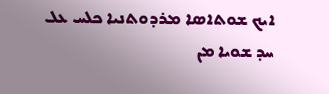ܐܝܟ ܫܘܬܐܣܐ ܡܪܕܘܬܢܝܐ ܟܠܚ ܥܠ ܚܕ ܫܘܝܐ ܡܢ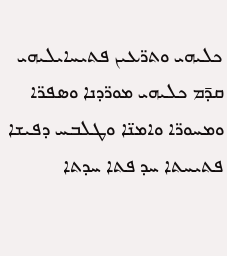ܟܠܝܗܝ ܘܬܪ̈ܥܝܢ ܦܬܝܚܐܝܠܝܗܝ ܩܕ̄ܡ ܟܠܝܗܝ ܡܘܪ̈ܕܢܐ ܘܣܦܪ̈ܐ ܘܡܚܘܪ̈ܐ ܘܐܡܢ̈ܐ ܘܛܠܒܚ ܕܦܝܫܐ ܦܬܝܚܬܐ ܚܕ ܦܬܐ ܚܕܬܐ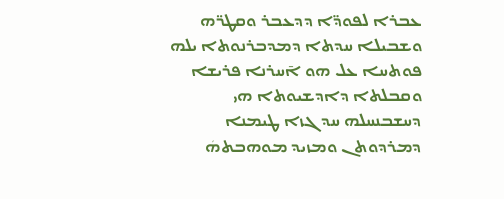ܥܒܪܐ ܠܦܘܕ̈ܐ ܕܕܥܒܪ ܘܩܛܪ̈ܗ ܘܫܒܝܠܐ ܚܕܬܐ ܕܡܕܒܪܢܘܬܐ ܝܠܗ ܦܘܬܚܐ ܥܠ ܗܘ ܐ̄ܚܪܢܐ ܦܪܝܫܐ ܘܩܒܠܬܐ ܕܐܕܫܝܘܬܐ ܗܝ ܕܚܫܒܢܚܠܗ ܚܕ ܓܙܐ ܛܝܡܢܐ ܕܡܪܕܘܬܢ ܘܡܙܝܕ ܡܘܗܒܬܗܿ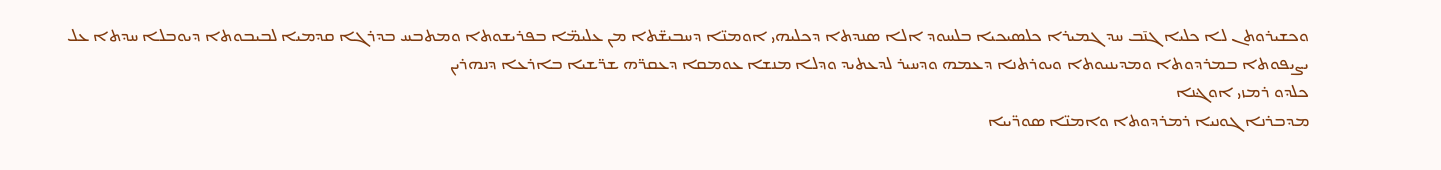ܘܟܫܝܪܘܬܢ ܠܐ ܟܠܝܐ ܓܢ̄ܒ ܚܕ ܓܡܝܪܐ ܟܠܣܝܟܝܐ ܒܠܚܘܕ ܐܠܐ ܣܢܕܬܐ ܕܟܠܝܗܝ ܐܘܡܢ̈ܐ ܕܚܒܝܫ̈ܬܐ ܡܢ ܥܠܝܡ̈ܐ ܒܦܪܝܫܘܬܐ ܘܡܬܒܚ ܒܕܪܓܐ ܩܕܡܝܐ ܠܒܝܒܘܬܐ ܕܝܘܒܠܐ ܚܕܬܐ ܥܠ ܝܨܝܦܘܬܐ ܒܡܪܕܘܬܐ ܘܡܕܝܢܝܘܬܐ ܘܝܘܪܬܢܐ ܕܥܡܗ ܘܕܚܝܪ ܠܕܥܬܝܕ ܘܕܠܐ ܡܢܫܐ ܥܘܡܩܐ ܕܥܩܪ̈ܗ ܫܪ̈ܫܝܐ ܒܐܪܥܐ ܕܢܗܪܝܢ
ܟܠܕܘ ܪܡܙܝ ܐܘܔܢܐ
ܡܕܒܪܢܐ ܓܘܢܝܐ ܪܡܪܕܘܬܐ ܘܐܡܢ̈ܐ ܣܘܖ̈ܝܝܐ